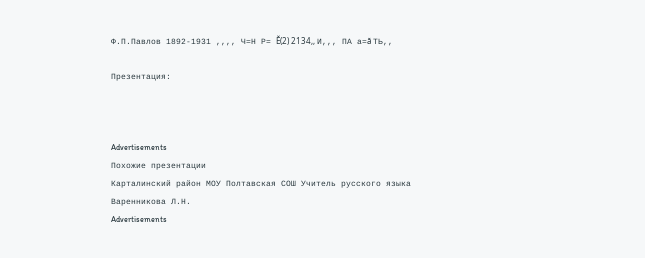Ф.П.Павлов 1892-1931 ,,,, Ч=Н Р= Ě(2) 2134,, И,,, ПА а=ă ТЬ,,

Презентация:



Advertisements
Похожие презентации
Карталинский район МОУ Полтавская СОШ Учитель русского языка Варенникова Л.Н.
Advertisements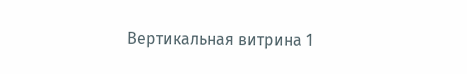Вертикальная витрина 1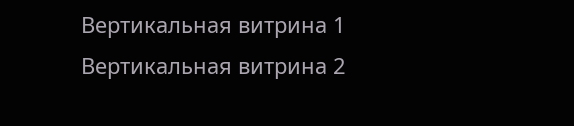Вертикальная витрина 1 Вертикальная витрина 2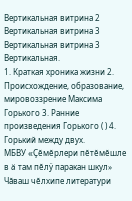Вертикальная витрина 2 Вертикальная витрина 3 Вертикальная витрина 3 Вертикальная.
1. Краткая хроника жизни 2. Происхождение, образование, мировоззрение Максима Горького 3. Ранние произведения Горького ( ) 4. Горький между двух.
МБВУ «Çĕмĕрлери пĕтĕмĕшле в ă там пĕлÿ паракан шкул» Чăваш чĕлхипе литератури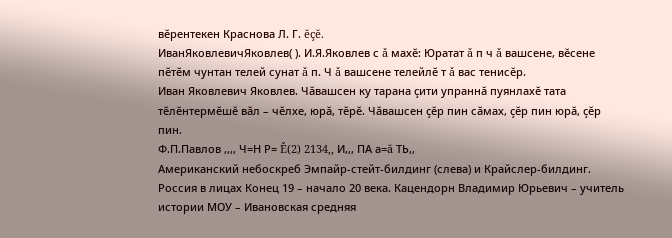вĕрентекен Краснова Л. Г. ĕçĕ.
ИванЯковлевичЯковлев( ). И.Я.Яковлев с ǎ махĕ: Юратат ǎ п ч ǎ вашсене, вĕсене пĕтĕм чунтан телей сунат ǎ п. Ч ǎ вашсене телейлĕ т ǎ вас тенисĕр.
Иван Яковлевич Яковлев. Чăвашсен ку тарана çити упраннă пуянлахĕ тата тĕлĕнтермĕшĕ вăл – чĕлхе, юрă, тĕрĕ. Чăвашсен çĕр пин сăмах, çĕр пин юрă, çĕр пин.
Ф.П.Павлов ,,,, Ч=Н Р= Ě(2) 2134,, И,,, ПА а=ă ТЬ,,
Американский небоскреб Эмпайр-стейт-билдинг (слева) и Крайслер-билдинг.
Россия в лицах Конец 19 – начало 20 века. Кацендорн Владимир Юрьевич – учитель истории МОУ – Ивановская средняя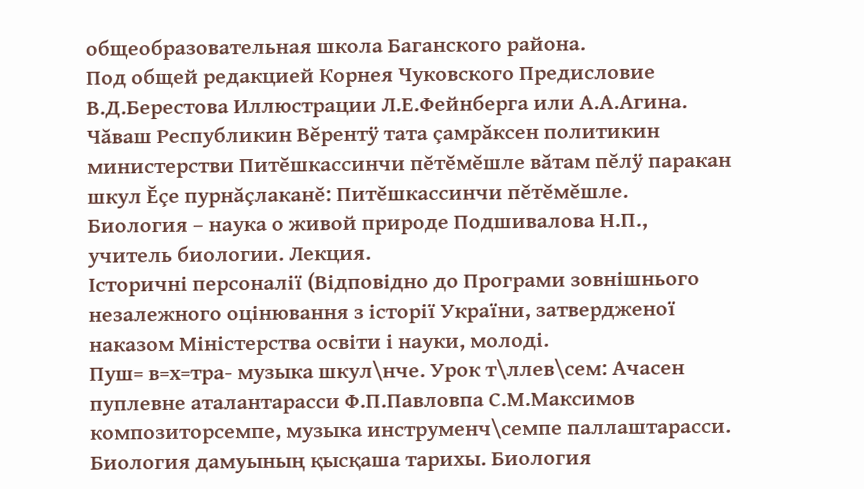общеобразовательная школа Баганского района.
Под общей редакцией Корнея Чуковского Предисловие В.Д.Берестова Иллюстрации Л.Е.Фейнберга или А.А.Агина.
Чăваш Республикин Вĕрентÿ тата çамрăксен политикин министерстви Питĕшкассинчи пĕтĕмĕшле вăтам пĕлÿ паракан шкул Ĕçе пурнăçлаканĕ: Питĕшкассинчи пĕтĕмĕшле.
Биология – наука о живой природе Подшивалова Н.П., учитель биологии. Лекция.
Історичні персоналії (Відповідно до Програми зовнішнього незалежного оцінювання з історії України, затвердженої наказом Міністерства освіти і науки, молоді.
Пуш= в=х=тра- музыка шкул\нче. Урок т\ллев\сем: Ачасен пуплевне аталантарасси Ф.П.Павловпа С.М.Максимов композиторсемпе, музыка инструменч\семпе паллаштарасси.
Биология дамуының қысқаша тарихы. Биология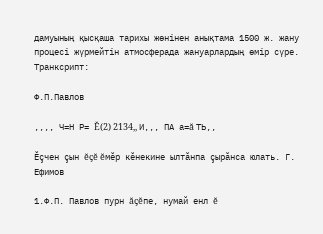дамуының қысқаша тарихы жөнінен анықтама 1500 ж. жану процесі жүрмейтін атмосферада жануарлардың өмір сүре.
Транксрипт:

Ф.П.Павлов

,,,, Ч=Н Р= Ě(2) 2134,, И,,, ПА а=ă ТЬ,,

Ĕçчен çын ĕçĕ ĕмĕр кĕнекине ылтăнпа çырăнса юлать. Г. Ефимов

1.Ф.П. Павлов пурн ăçĕпе, нумай енл ĕ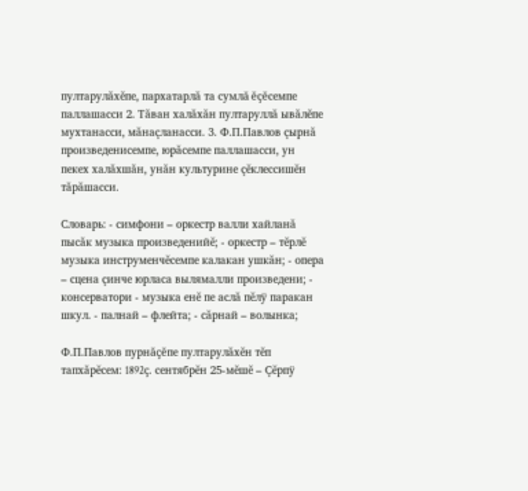пултарулăхĕпе, пархатарлă та сумлă ĕçĕсемпе паллашасси 2. Тăван халăхăн пултаруллă ывăлĕпе мухтанасси, мăнаçланасси. 3. Ф.П.Павлов çырнă произведенисемпе, юрăсемпе паллашасси, ун пекех халăхшăн, унăн культурине çĕклессишĕн тăрăшасси.

Словарь: - симфони – оркестр валли хайланă пысăк музыка произведенийĕ; - оркестр – тĕрлĕ музыка инструменчĕсемпе калакан ушкăн; - опера – сцена çинче юрласа вылямалли произведени; - консерватори - музыка енĕ пе аслă пĕлÿ паракан шкул. - палнай – флейта; - сăрнай – волынка;

Ф.П.Павлов пурнăçĕпе пултарулăхĕн тĕп тапхăрĕсем: 1892ç. сентябрĕн 25-мĕшĕ – Çĕрпÿ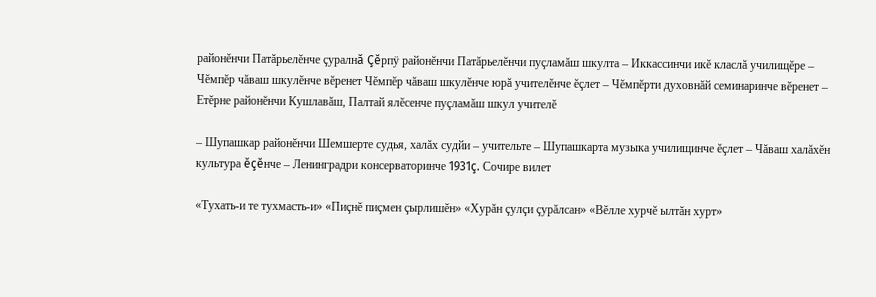районĕнчи Патăрьелĕнче çуралнă Çĕрпÿ районĕнчи Патăрьелĕнчи пуçламăш шкулта – Иккассинчи икĕ класлă училищĕре – Чĕмпĕр чăваш шкулĕнче вĕренет Чĕмпĕр чăваш шкулĕнче юрă учителĕнче ĕçлет – Чĕмпĕрти духовнăй семинаринче вĕренет – Етĕрне районĕнчи Кушлавăш, Палтай ялĕсенче пуçламăш шкул учителĕ

– Шупашкар районĕнчи Шемшерте судья, халăх судйи – учительте – Шупашкарта музыка училищинче ĕçлет – Чăваш халăхĕн культура ĕçĕнче – Ленинградри консерваторинче 1931ç. Сочире вилет

«Тухать-и те тухмасть-и» «Пиçнĕ пиçмен çырлишĕн» «Хурăн çулçи çурăлсан» «Вĕлле хурчĕ ылтăн хурт»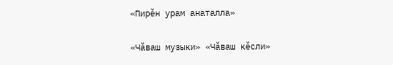«Пирĕн урам анаталла»

«Чăваш музыки» «Чăваш кĕсли»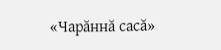«Чарăннă сасă»